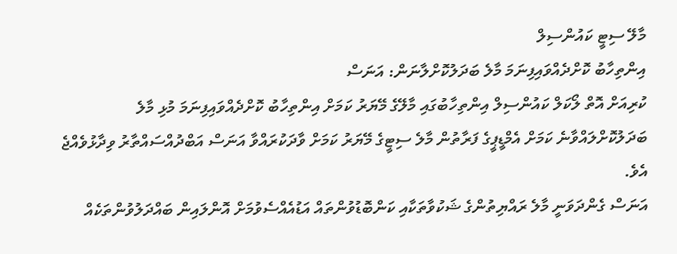މާލޭ ސިޓީ ކައުންސިލް
އިންތިހާބު ކޮށްދެއްވައިފިނަމަ މާލެ ބަދަލުކޮށްލާނަން: އަނަސް
ކުރިއަށް އޮތް ލޯކަލް ކައުންސިލް އިންތިހާބުގައި މާލޭގެ މޭޔަރު ކަމަށް އިންތިހާބު ކޮށްދެއްވައިފިނަމަ މުޅި މާލެ ބަދަލުކޮށްލައްވާނެ ކަމަށް އެމްޑީޕީގެ ފަރާތުން މާލެ ސިޓީގެ މޭޔަރު ކަމަށް ވާދަކުރައްވާ އަނަސް އަބްދުއްސައްތާރު ވިދާޅުވެއްޖެ އެވެ.
އަނަސް ގެންދަވަނީ މާލެ ރައްޔިތުންގެ ޝަކުވާތަކާއި ކަންބޮޑުވުންތައް އަޑުއެއްސެވުމަށް އޮންލައިން ބައްދަލުވުންތަކެއް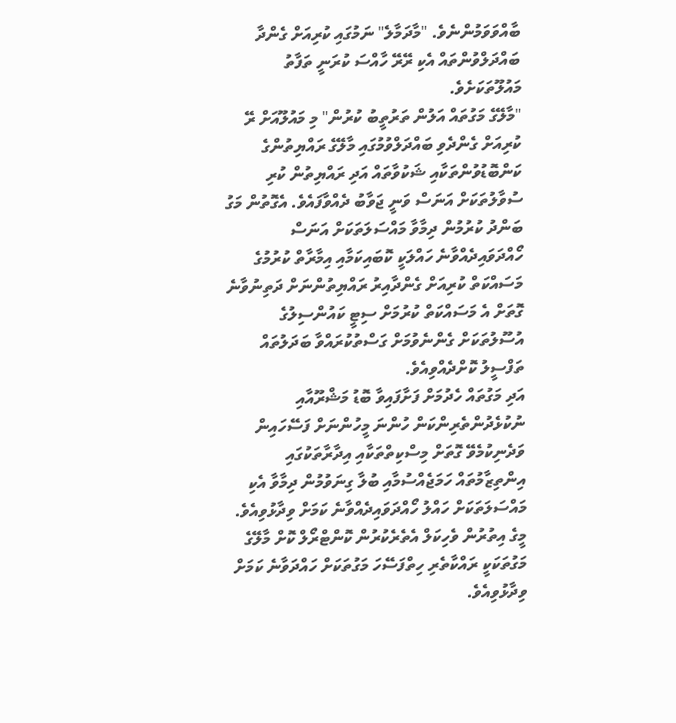ބާއްވަވަމުންނެވެ. "މާދަމާލެ" ނަމުގައި ކުރިއަށް ގެންދާ ބައްދަލްވުންތައް އެކި ރޭރޭ ހާއްސަ ކުރަނީ ތަފާތު މައުލޫތަކަށެވެ.
"މާލޭގެ މަގުތައް އަލުން ތަރުތީބު ކުރުން" މި މައުލޫއަށް ރޭ ކުރިއަށް ގެންދެވި ބައްދަލްވުމުގައި މާލޭގެ ރައްޔިތުންގެ ކަންބޮޑުވުންތަކާއި ޝަކުވާތައް އަދި ރައްޔިތުން ކުރި ސުވާލުތަކަށް އަނަސް ވަނީ ޖަވާބު ދެއްވާފައެވެ. އެގޮތުން މަގު ބަންދު ކުރުމުން ދިމާވާ މައްސަލަތަކަށް އަނަސް ހޯއްދަވައިދެއްވާނެ ހައްލަކީ ކޮބައިކަމާއި އިމާރާތް ކުރުމުގެ މަސައްކަތް ކުރިއަށް ގެންދާއިރު ރައްޔިތުންނަށް ދަތިނުވާނެ ގޮތަށް އެ މަސައްކަތް ކުރުމަށް ސިޓީ ކައުންސިލުގެ އުސޫލުތަކަށް ގެންނެވުމަށް ގަސްތުކުރައްވާ ބަދަލުތައް ތަފްސީލު ކޮށްދެއްވިއެވެ.
އަދި މަގުތައް ހެދުމަށް ފަށާފައިވާ ބޮޑު މަޝްރޫއާއި ނުކުޅެދުންތެރިންކަން ހުންނަ މީހުންނަށް ފަސޭހައިން ވަދެނިކުމެވޭ ގޮތަށް މިސްކިތްތަކާއި އިދާރާތަކުގައި އިންތިޒާމުތައް ހަމަޖެއްސުމާއި ބުލާ ގިނަވުމުން ދިމާވާ އެކި މައްސަލަތަކަށް ހައްލު ހޯއްދަވައިދެއްވާނެ ކަމަށް ވިދާޅުވިއެވެ.
މީގެ އިތުރުން ވެހިކަލް އެތެރެކުރުން ކޮންޓްރޯލް ކޮށް މާލޭގެ މަގުތަކަކީ ރައްކާތެރި ހިތްފަސޭހަ މަގުތަކަށް ހައްދަވާނެ ކަމަށް ވިދާޅުވިއެވެ.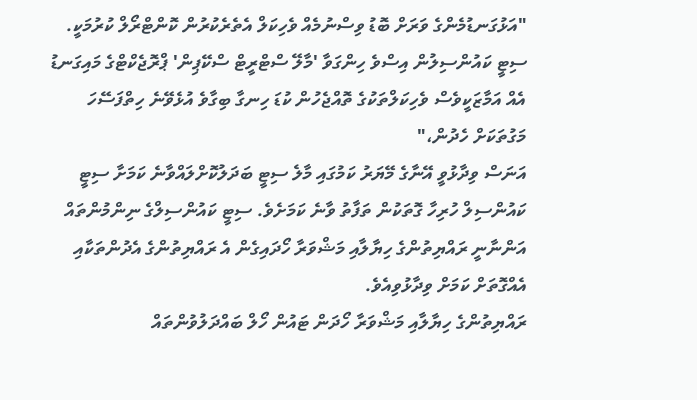"އަޅުގަނޑުމެންގެ ވަރަށް ބޮޑު ވިސްނުމެއް ވެހިކަލް އެތެރެކުރުން ކޮންޓްރޯލް ކުރުމަކީ. ސިޓީ ކައުންސިލުން އިސްވެ ހިންގަވާ 'މާލޭ ސްޓްރީޓް ސްކޭޕިން' ޕްރޮޖެކްޓްގެ މައިގަނޑު އެއް އަމާޒަކީވެސް ވެހިކަލްތަކުގެ ތޮއްޖެހުން ކުޑަ ހިނގާ ބިގާވެ އުޅެވޭނެ ހިތްފަސޭހަ މަގުތަކަށް ހެދުން،"
އަނަސް ވިދާޅުވީ އޭނާގެ މޭޔަރު ކަމުގައި މާލެ ސިޓީ ބަދަލުކޮށްލައްވާނެ ކަމަށާ ސިޓީ ކައުންސިލް ހުރިހާ ގޮތަކުން ތަފާތު ވާނެ ކަމަށެވެ. ސިޓީ ކައުންސިލްގެ ނިންމުންތައް އަންނާނީ ރައްޔިތުންގެ ހިޔާލާއި މަޝްވަރާ ހޯދައިގެން އެ ރައްޔިތުންގެ އެދުންތަކާއި އެއްގޮތަށް ކަމަށް ވިދާޅުވިއެވެ.
ރައްޔިތުންގެ ހިޔާލާއި މަޝްވަރާ ހޯދަން ޓައުން ހޯލް ބައްދަލުވުންތައް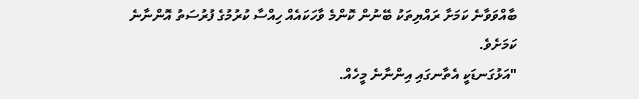ބާއްވަވާނެ ކަމަށާ ރައްޔިތަކު ބޭނުން ކޮންމެ ވާހަކައެއް ހިއްސާ ކުރުމުގެ ފުރުސަތު އޮންނާނެ ކަމަށެވެ.
"އަޅުގަނޑަކީ އެތާނގައި އިންނާނެ މީހެއް.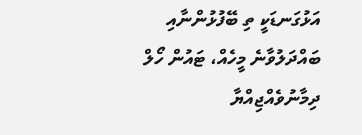އަޅުގަނޑަކީ ތި ބޭފުޅުންނާއި ބައްދަލުވާނެ މީހެއް، ޓައުން ހޯލް ދިމާނުވެއްޖިއްޔާ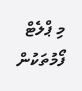މި ޕްލެޓް ފޯމުތަކުން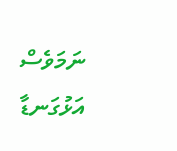ނަމަވެސް އަޅުގަނޑާ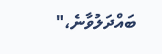ބައްދަލުވާނެ،"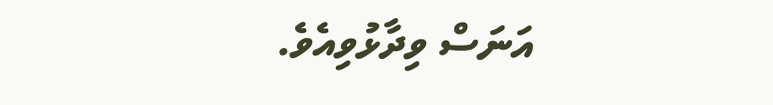އަނަސް ވިދާޅުވިއެވެ.